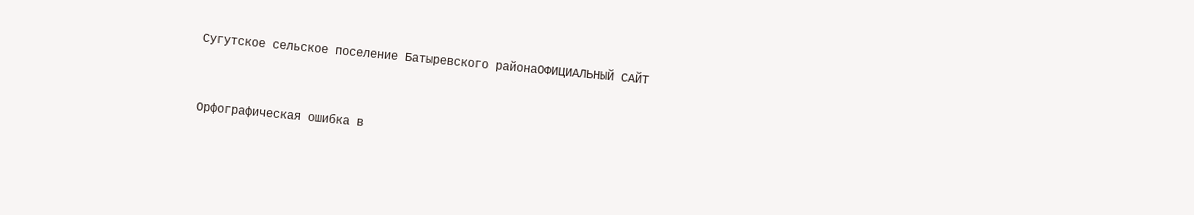Сугутское сельское поселение Батыревского районаОФИЦИАЛЬНЫЙ САЙТ



Орфографическая ошибка в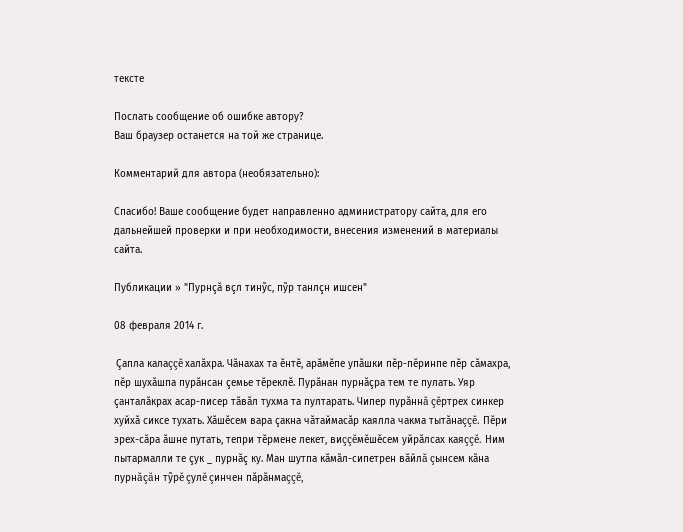тексте

Послать сообщение об ошибке автору?
Ваш браузер останется на той же странице.

Комментарий для автора (необязательно):

Спасибо! Ваше сообщение будет направленно администратору сайта, для его дальнейшей проверки и при необходимости, внесения изменений в материалы сайта.

Публикации » "Пурнçă вçл тинỹс, пỹр танлçн ишсен"

08 февраля 2014 г.

 Çапла калаççĕ халăхра. Чăнахах та ĕнтĕ, арăмĕпе упăшки пĕр-пĕринпе пĕр сăмахра, пĕр шухăшпа пурăнсан çемье тĕреклĕ. Пурăнан пурнăçра тем те пулать. Уяр çанталăкрах асар-писер тăвăл тухма та пултарать. Чипер пурăннă çĕртрех синкер хуйхă сиксе тухать. Хăшĕсем вара çакна чăтаймасăр каялла чакма тытăнаççĕ. Пĕри эрех-сăра ăшне путать, тепри тĕрмене лекет, виççĕмĕшĕсем уйрăлсах каяççĕ. Ним пытармалли те çук _ пурнăç ку. Ман шутпа кăмăл-сипетрен вăйлă çынсем кăна пурнăçăн тỹрĕ çулĕ çинчен пăрăнмаççĕ,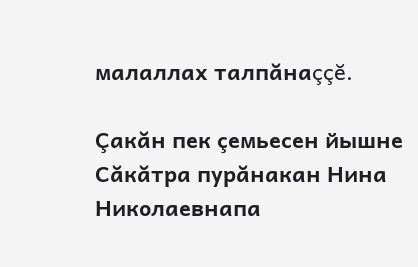малаллах талпăнаççĕ.

Çакăн пек çемьесен йышне Сăкăтра пурăнакан Нина Николаевнапа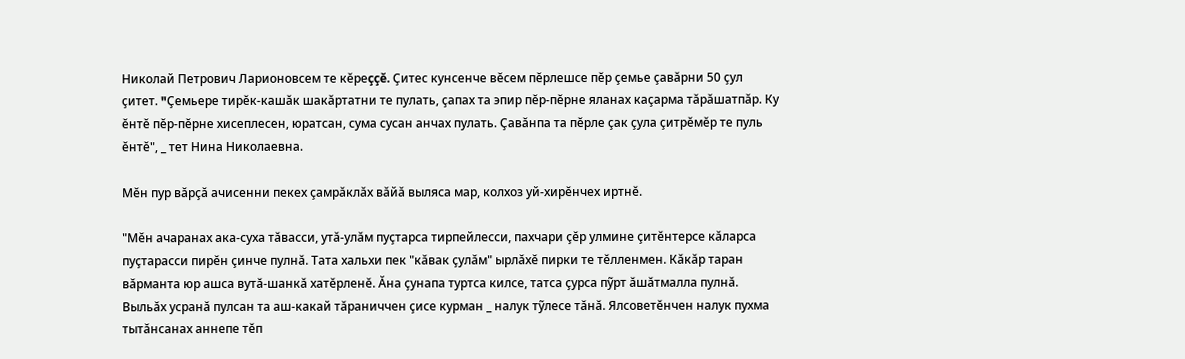Николай Петрович Ларионовсем те кĕреççĕ. Çитес кунсенче вĕсем пĕрлешсе пĕр çемье çавăрни 50 çул çитет. "Çемьере тирĕк-кашăк шакăртатни те пулать, çапах та эпир пĕр-пĕрне яланах каçарма тăрăшатпăр. Ку ĕнтĕ пĕр-пĕрне хисеплесен, юратсан, сума сусан анчах пулать. Çавăнпа та пĕрле çак çула çитрĕмĕр те пуль ĕнтĕ", _ тет Нина Николаевна.

Мĕн пур вăрçă ачисенни пекех çамрăклăх вăйă выляса мар, колхоз уй-хирĕнчех иртнĕ.

"Мĕн ачаранах ака-суха тăвасси, утă-улăм пуçтарса тирпейлесси, пахчари çĕр улмине çитĕнтерсе кăларса пуçтарасси пирĕн çинче пулнă. Тата хальхи пек "кăвак çулăм" ырлăхĕ пирки те тĕлленмен. Кăкăр таран вăрманта юр ашса вутă-шанкă хатĕрленĕ. Ăна çунапа туртса килсе, татса çурса пỹрт ăшăтмалла пулнă. Выльăх усранă пулсан та аш-какай тăраниччен çисе курман _ налук тỹлесе тăнă. Ялсоветĕнчен налук пухма тытăнсанах аннепе тĕп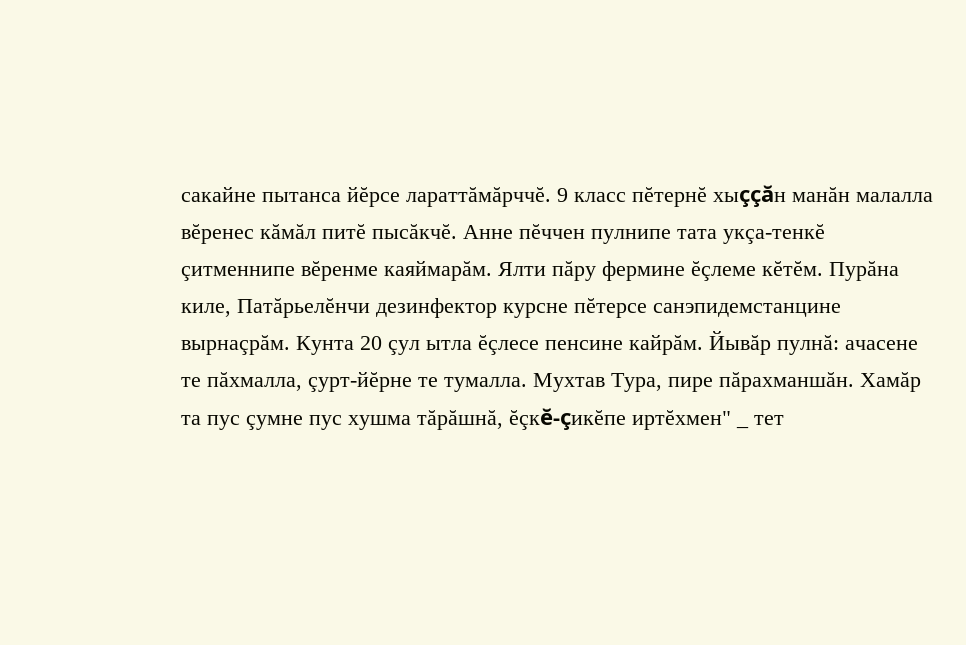сакайне пытанса йĕрсе лараттăмăрччĕ. 9 класс пĕтернĕ хыççăн манăн малалла вĕренес кăмăл питĕ пысăкчĕ. Анне пĕччен пулнипе тата укçа-тенкĕ çитменнипе вĕренме каяймарăм. Ялти пăру фермине ĕçлеме кĕтĕм. Пурăна киле, Патăрьелĕнчи дезинфектор курсне пĕтерсе санэпидемстанцине вырнаçрăм. Кунта 20 çул ытла ĕçлесе пенсине кайрăм. Йывăр пулнă: ачасене те пăхмалла, çурт-йĕрне те тумалла. Мухтав Тура, пире пăрахманшăн. Хамăр та пус çумне пус хушма тăрăшнă, ĕçкĕ-çикĕпе иртĕхмен" _ тет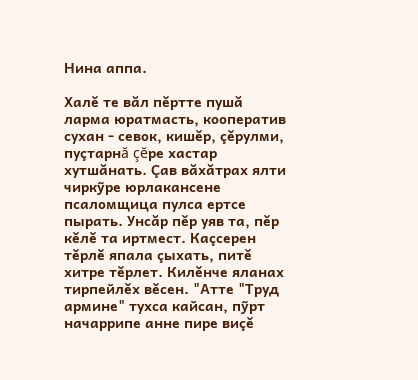Нина аппа.

Халĕ те вăл пĕртте пушă ларма юратмасть, кооператив сухан - севок, кишĕр, çĕрулми, пуçтарнă çĕре хастар хутшăнать. Çав вăхăтрах ялти чиркỹре юрлакансене псаломщица пулса ертсе пырать. Унсăр пĕр уяв та, пĕр кĕлĕ та иртмест. Каçсерен тĕрлĕ япала çыхать, питĕ хитре тĕрлет. Килĕнче яланах тирпейлĕх вĕсен. "Атте "Труд армине" тухса кайсан, пỹрт начаррипе анне пире виçĕ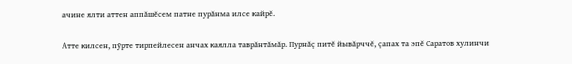ачине ялти аттен аппăшĕсем патне пурăнма илсе кайрĕ.

Атте килсен, пỹрте тирпейлесен анчах каялла таврăнтăмăр. Пурнăç питĕ йывăрччĕ, çапах та эпĕ Саратов хулинчи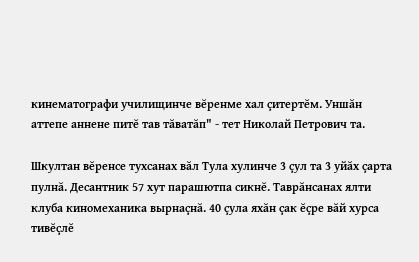кинематографи училищинче вĕренме хал çитертĕм. Уншăн аттепе аннене питĕ тав тăватăп" - тет Николай Петрович та.

Шкултан вĕренсе тухсанах вăл Тула хулинче 3 çул та 3 уйăх çарта пулнă. Десантник 57 хут парашютпа сикнĕ. Таврăнсанах ялти клуба киномеханика вырнаçнă. 40 çула яхăн çак ĕçре вăй хурса тивĕçлĕ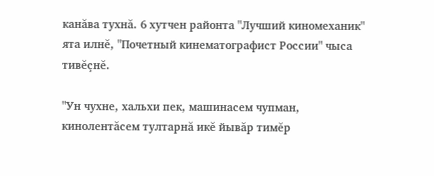канăва тухнă. 6 хутчен районта "Лучший киномеханик" ята илнĕ, "Почетный кинематографист России" чыса тивĕçнĕ.

"Ун чухне, хальхи пек, машинасем чупман, кинолентăсем тултарнă икĕ йывăр тимĕр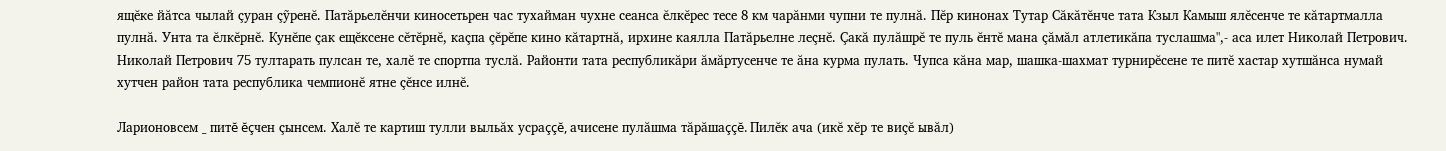ящĕке йăтса чылай çуран çỹренĕ. Патăрьелĕнчи киносетьрен час тухайман чухне сеанса ĕлкĕрес тесе 8 км чарăнми чупни те пулнă. Пĕр кинонах Тутар Сăкăтĕнче тата Кзыл Камыш ялĕсенче те кăтартмалла пулнă. Унта та ĕлкĕрнĕ. Кунĕпе çак ещĕксене сĕтĕрнĕ, каçпа çĕрĕпе кино кăтартнă, ирхине каялла Патăрьелне леçнĕ. Çакă пулăшрĕ те пуль ĕнтĕ мана çăмăл атлетикăпа туслашма",- аса илет Николай Петрович. Николай Петрович 75 тултарать пулсан те, халĕ те спортпа туслă. Районти тата республикăри ăмăртусенче те ăна курма пулать. Чупса кăна мар, шашка-шахмат турнирĕсене те питĕ хастар хутшăнса нумай хутчен район тата республика чемпионĕ ятне çĕнсе илнĕ.

Ларионовсем _ питĕ ĕçчен çынсем. Халĕ те картиш тулли выльăх усраççĕ, ачисене пулăшма тăрăшаççĕ. Пилĕк ача (икĕ хĕр те виçĕ ывăл)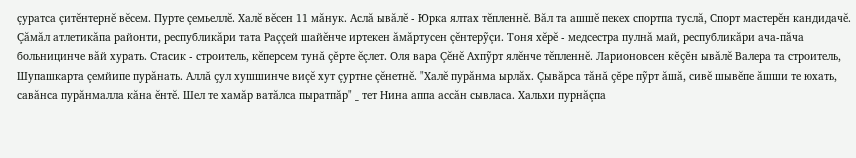çуратса çитĕнтернĕ вĕсем. Пурте çемьеллĕ. Халĕ вĕсен 11 мăнук. Аслă ывăлĕ - Юрка ялтах тĕпленнĕ. Вăл та ашшĕ пекех спортпа туслă, Спорт мастерĕн кандидачĕ. Çăмăл атлетикăпа районти, республикăри тата Раççей шайĕнче иртекен ăмăртусен çĕнтерỹçи. Тоня хĕрĕ - медсестра пулнă май, республикăри ача-пăча больницинче вăй хурать. Стасик - строитель, кĕперсем тунă çĕрте ĕçлет. Оля вара Çĕнĕ Ахпỹрт ялĕнче тĕпленнĕ. Ларионовсен кĕçĕн ывăлĕ Валера та строитель, Шупашкарта çемйипе пурăнать. Аллă çул хушшинче виçĕ хут çуртне çĕнетнĕ. "Халĕ пурăнма ырлăх. Çывăрса тăнă çĕре пỹрт ăшă, сивĕ шывĕпе ăшши те юхать, савăнса пурăнмалла кăна ĕнтĕ. Шел те хамăр ватăлса пыратпăр" _ тет Нина аппа ассăн сывласа. Хальхи пурнăçпа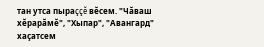тан утса пыраççĕ вĕсем. "Чăваш хĕрарăмĕ", "Хыпар", "Авангард" хаçатсем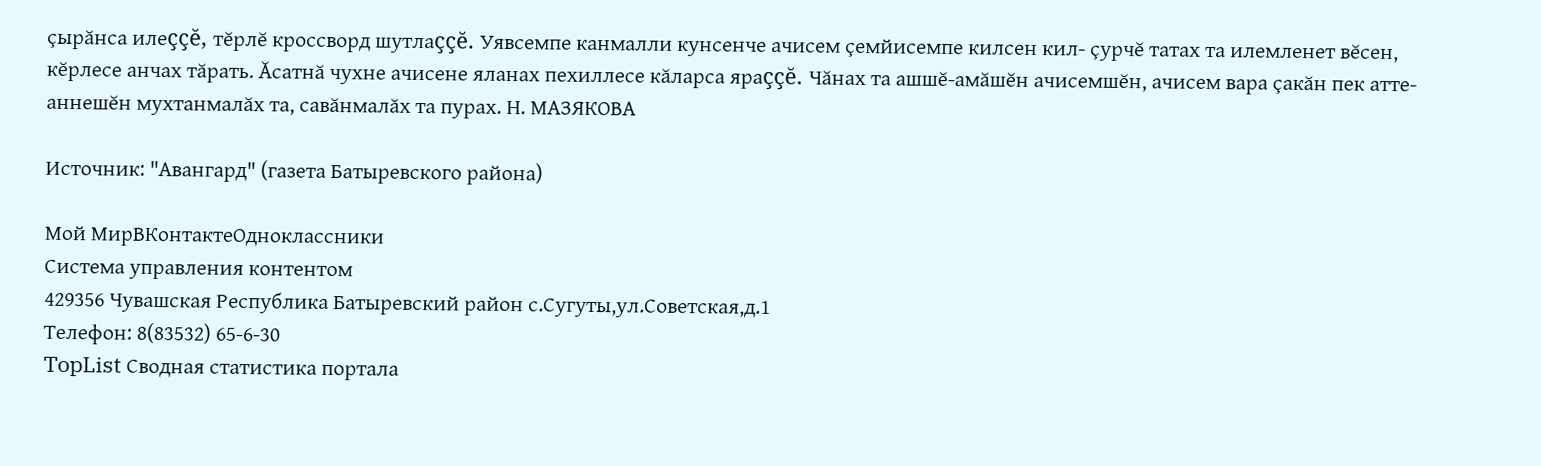çырăнса илеççĕ, тĕрлĕ кроссворд шутлаççĕ. Уявсемпе канмалли кунсенче ачисем çемйисемпе килсен кил- çурчĕ татах та илемленет вĕсен, кĕрлесе анчах тăрать. Ăсатнă чухне ачисене яланах пехиллесе кăларса яраççĕ. Чăнах та ашшĕ-амăшĕн ачисемшĕн, ачисем вара çакăн пек атте-аннешĕн мухтанмалăх та, савăнмалăх та пурах. Н. МАЗЯКОВА

Источник: "Авангард" (газета Батыревского района)

Мой МирВКонтактеОдноклассники
Система управления контентом
429356 Чувашская Республика Батыревский район с.Сугуты,ул.Советская,д.1
Телефон: 8(83532) 65-6-30
TopList Сводная статистика портала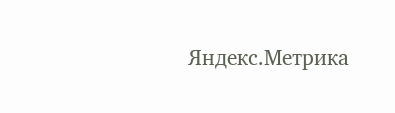Яндекс.Метрика